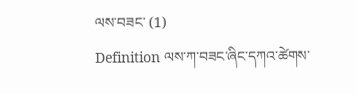ལས་བཟང་ (1)
Definition ལས་ཀ་བཟང་ཞིང་དཀའ་ཚེགས་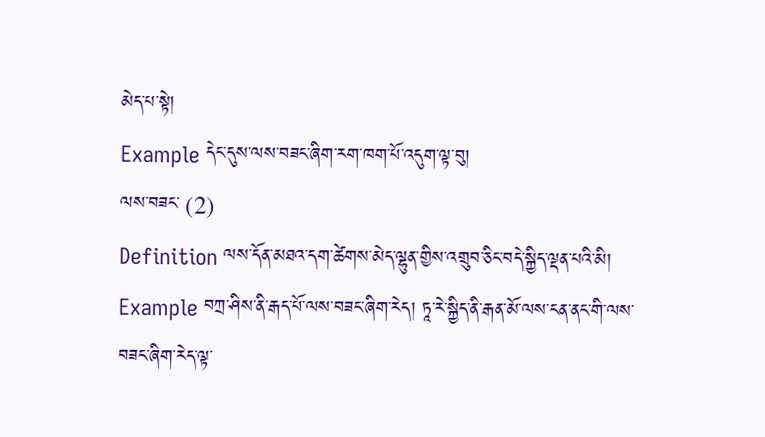མེད་པ་སྟེ།
Example དེང་དུས་ལས་བཟང་ཞིག་རག་ཁག་པོ་འདུག་ལྟ་བུ།
ལས་བཟང་ (2)
Definition ལས་དོན་མཐའ་དག་ཚེགས་མེད་ལྷུན་གྱིས་འགྲུབ་ཅིང་བདེ་སྐྱིད་ལྡན་པའི་མི།
Example བཀྲ་ཤིས་ནི་རྒད་པོ་ལས་བཟང་ཞིག་རེད། ཏཱ་རེ་སྐྱིད་ནི་རྒན་མོ་ལས་ངན་ནང་གི་ལས་བཟང་ཞིག་རེད་ལྟ་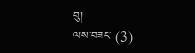བུ།
ལས་བཟང་ (3)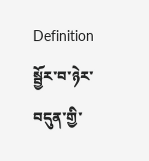Definition སྦྱོར་བ་ཉེར་བདུན་གྱི་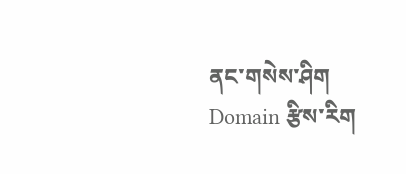ནང་གསེས་ཤིག
Domain རྩིས་རིག